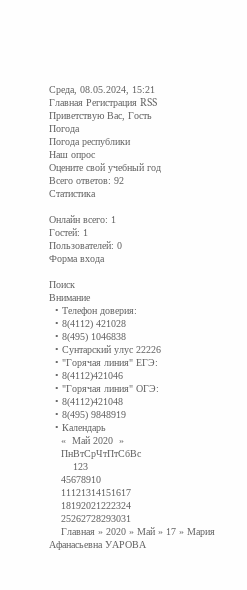Среда, 08.05.2024, 15:21
Главная Регистрация RSS
Приветствую Вас, Гость
Погода
Погода республики
Наш опрос
Оцените свой учебный год
Всего ответов: 92
Статистика

Онлайн всего: 1
Гостей: 1
Пользователей: 0
Форма входа

Поиск
Внимание
  • Телефон доверия:
  • 8(4112) 421028
  • 8(495) 1046838
  • Сунтарский улус 22226
  • "Горячая линия" ЕГЭ:
  • 8(4112)421046
  • "Горячая линия" ОГЭ:
  • 8(4112)421048
  • 8(495) 9848919
  • Календарь
    «  Май 2020  »
    ПнВтСрЧтПтСбВс
        123
    45678910
    11121314151617
    18192021222324
    25262728293031
    Главная » 2020 » Май » 17 » Мария Афанасьевна УАРОВА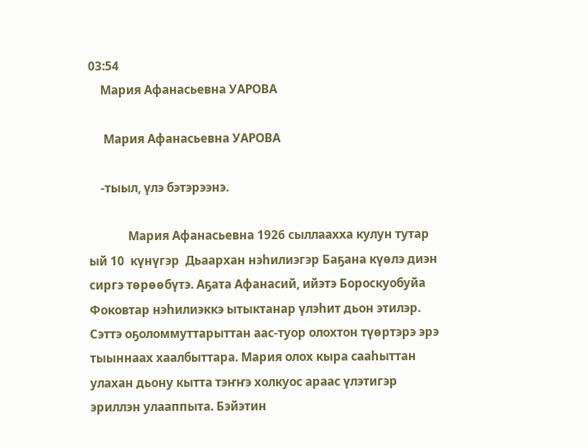03:54
    Мария Афанасьевна УАРОВА

     Мария Афанасьевна УАРОВА

    -тыыл, үлэ бэтэрээнэ.

             Мария Афанасьевна 1926 сыллаахха кулун тутар ый 10  күнүгэр  Дьаархан нэһилиэгэр Баҕана күөлэ диэн сиргэ төрөөбүтэ. Аҕата Афанасий, ийэтэ Бороскуобуйа Фоковтар нэһилиэккэ ытыктанар үлэһит дьон этилэр. Сэттэ оҕоломмуттарыттан аас-туор олохтон түөртэрэ эрэ тыыннаах хаалбыттара. Мария олох кыра сааһыттан улахан дьону кытта тэҥҥэ холкуос араас үлэтигэр эриллэн улааппыта. Бэйэтин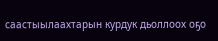саастыылаахтарын курдук дьоллоох оҕо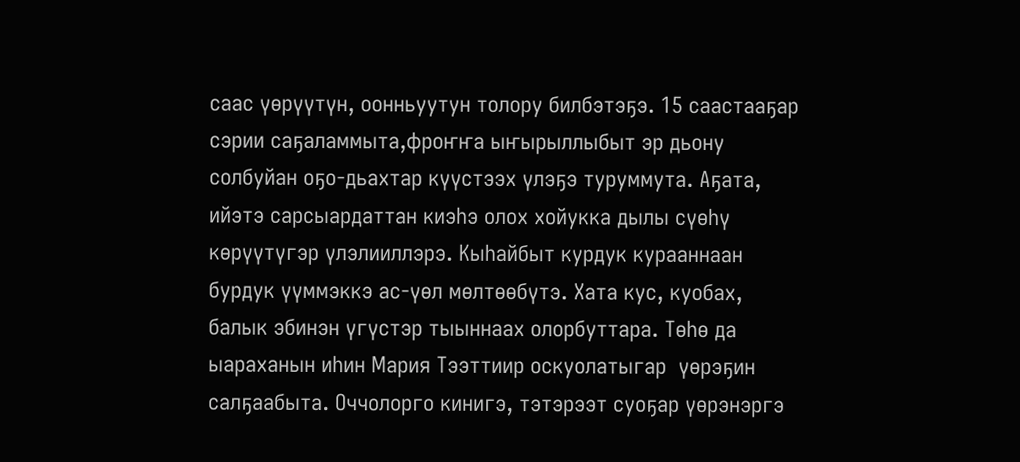саас үөрүүтүн, оонньуутун толору билбэтэҕэ. 15 саастааҕар сэрии саҕаламмыта,фроҥҥа ыҥырыллыбыт эр дьону солбуйан оҕо-дьахтар күүстээх үлэҕэ туруммута. Аҕата, ийэтэ сарсыардаттан киэһэ олох хойукка дылы сүөһү көрүүтүгэр үлэлииллэрэ. Кыһайбыт курдук курааннаан бурдук үүммэккэ ас-үөл мөлтөөбүтэ. Хата кус, куобах, балык эбинэн үгүстэр тыыннаах олорбуттара. Төһө да ыараханын иһин Мария Тээттиир оскуолатыгар  үөрэҕин салҕаабыта. Оччолорго кинигэ, тэтэрээт суоҕар үөрэнэргэ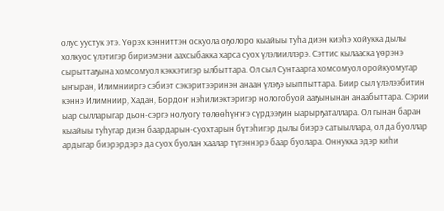олус уустук этэ. Үөрэх кэнниттэн оскуола оҕолоро кыайыы туһа диэн киэһэ хойукка дылы холкуос үлэтигэр бириэмэни аахсыбакка харса суох үлэлииллэрэ. Сэттис кылааска үөрэнэ сырыттаҕына хомсомуол кэккэтигэр ылбыттара. Ол сыл Сунтаарга хомсомуол оройкуомугар ыҥыран, Илимнииргэ сэбиэт сэкэритээринэн анаан үлэҕэ ыыппыттара. Биир сыл үлэлээбитин кэннэ Илимниир, Хадан, Бордоҥ нэһилиэктэригэр нологобуой ааҕынынан анаабыттара. Сэрии ыар сылларыгар дьон-сэргэ нолуогу төлөөһүҥҥэ сүрдээҕин ыарырҕаталлара. Ол гынан баран кыайыы туһугар диэн баардарын-суохтарын бүтэһигэр дылы биэрэ сатыыллара, ол да буоллар ардыгар биэрэрдэрэ да суох буолан хаалар түгэннэрэ баар буолара. Оннукка эдэр киһи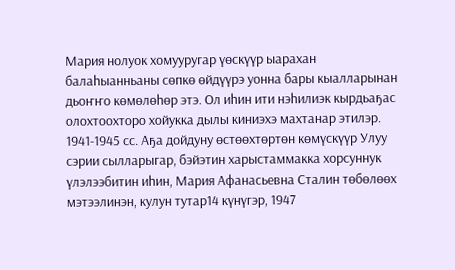Мария нолуок хомууругар үөскүүр ыарахан  балаһыанньаны сөпкө өйдүүрэ уонна бары кыалларынан дьоҥҥо көмөлөһөр этэ. Ол иһин ити нэһилиэк кырдьаҕас олохтоохторо хойукка дылы киниэхэ махтанар этилэр. 1941-1945 сс. Аҕа дойдуну өстөөхтөртөн көмүскүүр Улуу сэрии сылларыгар, бэйэтин харыстаммакка хорсуннук үлэлээбитин иһин, Мария Афанасьевна Сталин төбөлөөх мэтээлинэн, кулун тутар14 күнүгэр, 1947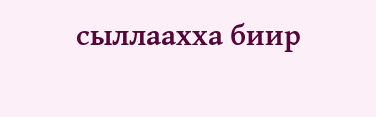сыллаахха биир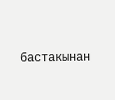бастакынан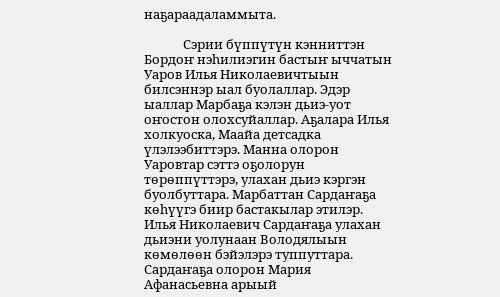наҕараадаламмыта.

             Сэрии бүппүтүн кэнниттэн Бордоҥ нэһилиэгин бастыҥ ыччатын Уаров Илья Николаевичтыын билсэннэр ыал буолаллар. Эдэр ыаллар Марбаҕа кэлэн дьиэ-уот оҥостон олохсуйаллар. Аҕалара Илья холкуоска, Маайа детсадка үлэлээбиттэрэ. Манна олорон Уаровтар сэттэ оҕолорун төрөппүттэрэ, улахан дьиэ кэргэн буолбуттара. Марбаттан Сардаҥаҕа көһүүгэ биир бастакылар этилэр. Илья Николаевич Сардаҥаҕа улахан дьиэни уолунаан Володялыын көмөлөөн бэйэлэрэ туппуттара. Сардаҥаҕа олорон Мария Афанасьевна арыый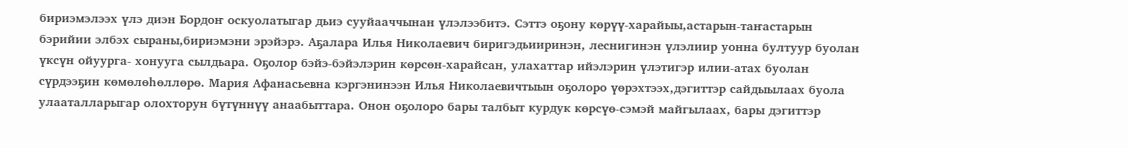бириэмэлээх үлэ диэн Бордоҥ оскуолатыгар дьиэ сууйааччынан үлэлээбитэ. Сэттэ оҕону көрүү-харайыы,астарын-таҥастарын бэрийии элбэх сыраны,бириэмэни эрэйэрэ. Аҕалара Илья Николаевич биригэдьииринэн, леснигинэн үлэлиир уонна бултуур буолан үксүн ойуурга- хонууга сылдьара. Оҕолор бэйэ-бэйэлэрин көрсөн-харайсан, улахаттар ийэлэрин үлэтигэр илии-атах буолан сүрдээҕин көмөлөһөллөрө. Мария Афанасьевна кэргэнинээн Илья Николаевичтыын оҕолоро үөрэхтээх,дэгиттэр сайдыылаах буола улааталларыгар олохторун бүтүннүү анаабыттара. Онон оҕолоро бары талбыт курдук көрсүө-сэмэй майгылаах, бары дэгиттэр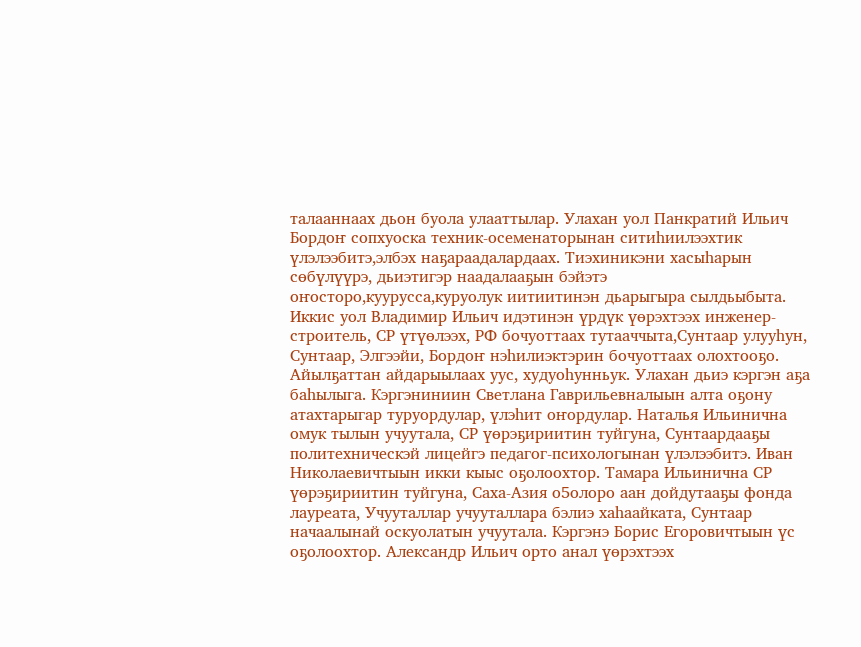талааннаах дьон буола улааттылар. Улахан уол Панкратий Ильич Бордоҥ сопхуоска техник-осеменаторынан ситиһиилээхтик үлэлээбитэ,элбэх наҕараадалардаах. Тиэхиникэни хасыһарын сөбүлүүрэ, дьиэтигэр наадалааҕын бэйэтэ оҥосторо,куурусса,куруолук иитиитинэн дьарыгыра сылдьыбыта. Иккис уол Владимир Ильич идэтинэн үрдүк үөрэхтээх инженер-строитель, СР үтүөлээх, РФ бочуоттаах тутааччыта,Сунтаар улууһун, Сунтаар, Элгээйи, Бордоҥ нэһилиэктэрин бочуоттаах олохтооҕо. Айылҕаттан айдарыылаах уус, худуоһунньук. Улахан дьиэ кэргэн аҕа баһылыга. Кэргэниниин Светлана Гаврильевналыын алта оҕону атахтарыгар туруордулар, үлэһит оҥордулар. Наталья Ильинична омук тылын учуутала, СР үөрэҕириитин туйгуна, Сунтаардааҕы политехническэй лицейгэ педагог-психологынан үлэлээбитэ. Иван Николаевичтыын икки кыыс оҕолоохтор. Тамара Ильинична СР үөрэҕириитин туйгуна, Саха-Азия о5олоро аан дойдутааҕы фонда лауреата, Учууталлар учууталлара бэлиэ хаһаайката, Сунтаар начаалынай оскуолатын учуутала. Кэргэнэ Борис Егоровичтыын үс оҕолоохтор. Александр Ильич орто анал үөрэхтээх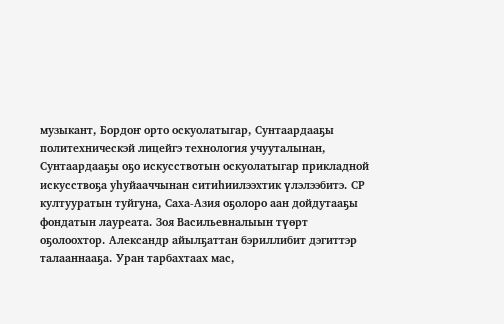музыкант, Бордоҥ орто оскуолатыгар, Сунтаардааҕы политехническэй лицейгэ технология учууталынан, Сунтаардааҕы оҕо искусствотын оскуолатыгар прикладной искусствоҕа уһуйааччынан ситиһиилээхтик үлэлээбитэ. СР култууратын туйгуна, Саха-Азия оҕолоро аан дойдутааҕы фондатын лауреата. Зоя Васильевналыын түөрт оҕолоохтор. Александр айылҕаттан бэриллибит дэгиттэр талааннааҕа. Уран тарбахтаах мас,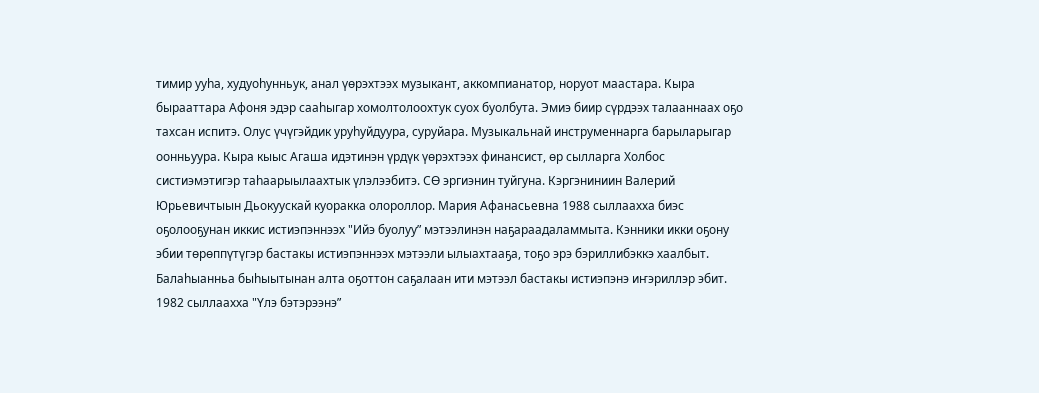тимир ууһа, худуоһунньук, анал үөрэхтээх музыкант, аккомпианатор, норуот маастара. Кыра бырааттара Афоня эдэр сааһыгар хомолтолоохтук суох буолбута. Эмиэ биир сүрдээх талааннаах оҕо тахсан испитэ. Олус үчүгэйдик уруһуйдуура, суруйара. Музыкальнай инструменнарга барыларыгар оонньуура. Кыра кыыс Агаша идэтинэн үрдүк үөрэхтээх финансист, өр сылларга Холбос систиэмэтигэр таһаарыылаахтык үлэлээбитэ. СӨ эргиэнин туйгуна. Кэргэниниин Валерий Юрьевичтыын Дьокуускай куоракка олороллор. Мария Афанасьевна 1988 сыллаахха биэс оҕолооҕунан иккис истиэпэннээх "Ийэ буолуу” мэтээлинэн наҕараадаламмыта. Кэнники икки оҕону эбии төрөппүтүгэр бастакы истиэпэннээх мэтээли ылыахтааҕа, тоҕо эрэ бэриллибэккэ хаалбыт. Балаһыанньа быһыытынан алта оҕоттон саҕалаан ити мэтээл бастакы истиэпэнэ иҥэриллэр эбит. 1982 сыллаахха "Үлэ бэтэрээнэ”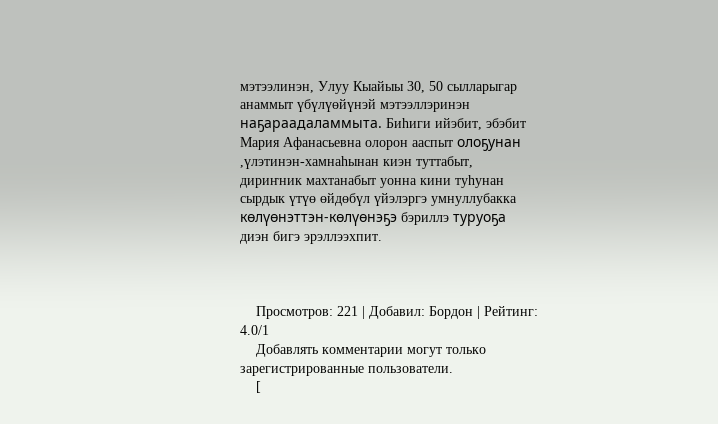мэтээлинэн, Улуу Кыайыы 30, 50 сылларыгар анаммыт үбүлүөйүнэй мэтээллэринэн наҕараадаламмыта. Биһиги ийэбит, эбэбит Мария Афанасьевна олорон ааспыт олоҕунан ,үлэтинэн-хамнаһынан киэн туттабыт, дириҥник махтанабыт уонна кини туһунан сырдык үтүө өйдөбүл үйэлэргэ умнуллубакка көлүөнэттэн-көлүөнэҕэ бэриллэ туруоҕа диэн бигэ эрэллээхпит.



    Просмотров: 221 | Добавил: Бордон | Рейтинг: 4.0/1
    Добавлять комментарии могут только зарегистрированные пользователи.
    [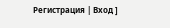Регистрация | Вход ]